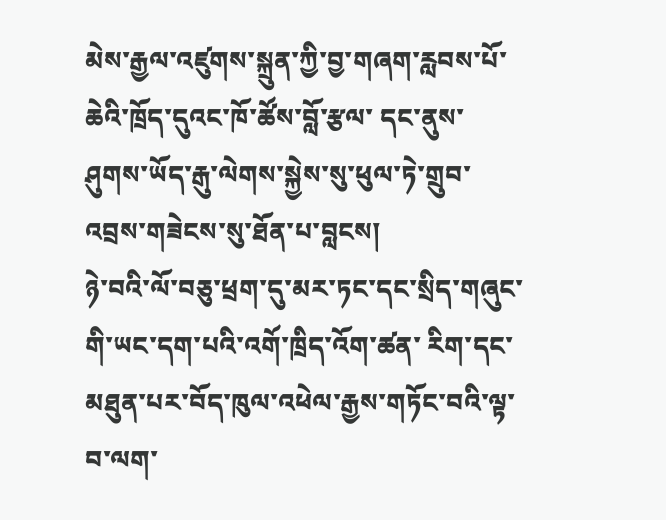མེས་རྒྱལ་འཛུགས་སྐྲུན་ཀྱི་བྱ་གཞག་རླབས་པོ་ཆེའི་ཁྲོད་དུའང་ཁོ་ཚོས་བློ་རྩལ་ དང་ནུས་ཤུགས་ཡོད་རྒུ་ལེགས་སྐྱེས་སུ་ཕུལ་ཏེ་གྲུབ་འབྲས་གཟེངས་སུ་ཐོན་པ་བླངས།
ཉེ་བའི་ལོ་བཅུ་ཕྲག་དུ་མར་ཏང་དང་སྲིད་གཞུང་གི་ཡང་དག་པའི་འགོ་ཁྲིད་འོག་ཚན་ རིག་དང་མཐུན་པར་བོད་ཁུལ་འཕེལ་རྒྱས་གཏོང་བའི་ལྟ་བ་ལག་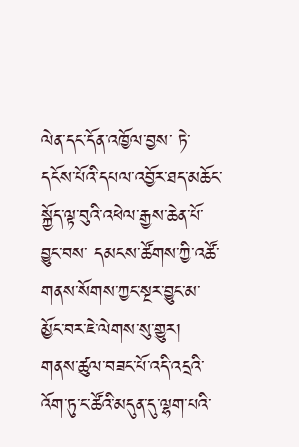ལེན་དང་དོན་འཁྱོལ་བྱས་ ཏེ་དངོས་པོའི་དཔལ་འབྱོར་ཐད་མཆོང་སྐྱོད་ལྟ་བུའི་འཕེལ་རྒྱས་ཆེན་པོ་བྱུང་བས་ དམངས་ཚོགས་ཀྱི་འཚོ་གནས་སོགས་ཀྱང་སྔར་བྱུང་མ་མྱོང་བར་ཇེ་ལེགས་སུ་གྱུར།
གནས་ཚུལ་བཟང་པོ་འདི་འདྲའི་འོག་ཏུ་ང་ཚོའི་མདུན་དུ་ལྷག་པའི་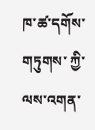ཁ་ཚ་དགོས་གཏུགས་ ཀྱི་ལས་འགན་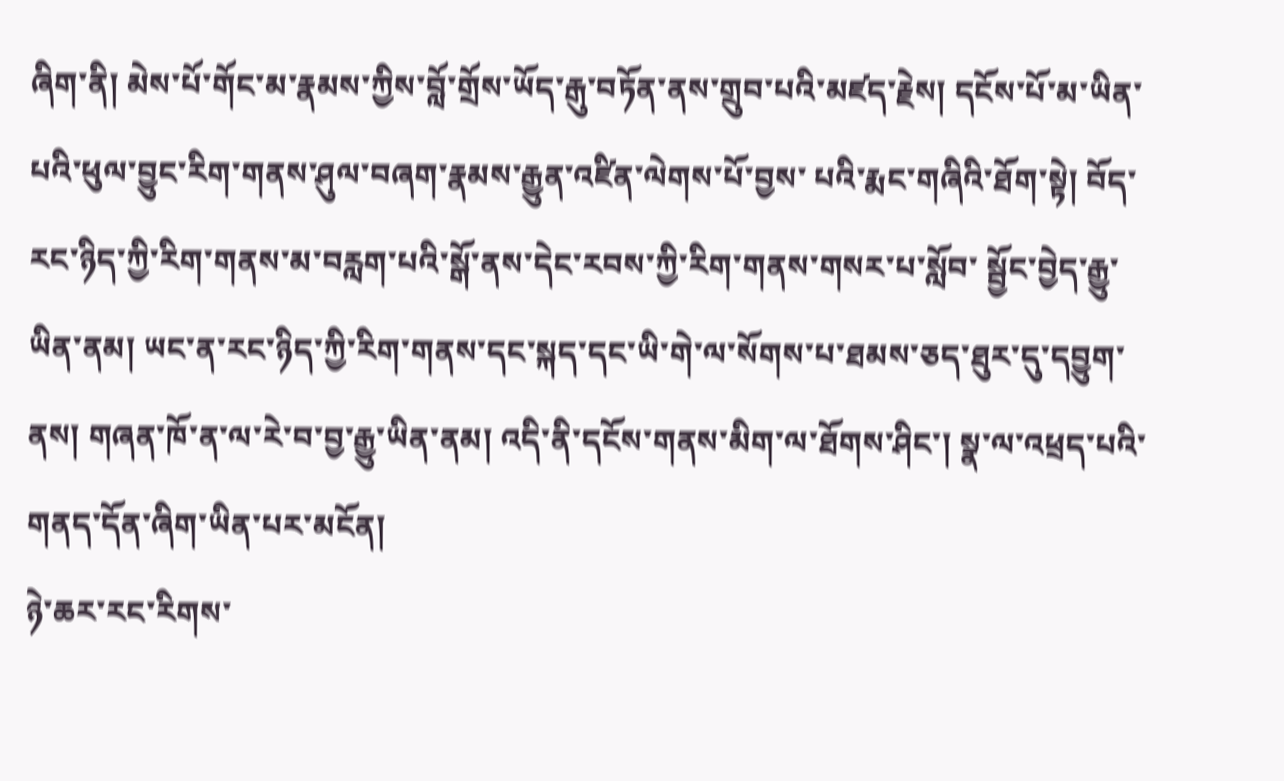ཞིག་ནི། མེས་པོ་གོང་མ་རྣམས་ཀྱིས་བློ་གྲོས་ཡོད་རྒུ་བཏོན་ནས་གྲུབ་པའི་མཛད་རྗེས། དངོས་པོ་མ་ཡིན་པའི་ཕུལ་བྱུང་རིག་གནས་ཤུལ་བཞག་རྣམས་རྒྱུན་འཛིན་ལེགས་པོ་བྱས་ པའི་རྨང་གཞིའི་ཐོག་སྟེ། བོད་རང་ཉིད་ཀྱི་རིག་གནས་མ་བརླག་པའི་སྒོ་ནས་དེང་རབས་ཀྱི་རིག་གནས་གསར་པ་སློབ་ སྦྱོང་བྱེད་རྒྱུ་ཡིན་ནམ། ཡང་ན་རང་ཉིད་ཀྱི་རིག་གནས་དང་སྐད་དང་ཡི་གེ་ལ་སོགས་པ་ཐམས་ཅད་ཐུར་དུ་དབྱུག་ནས། གཞན་ཁོ་ན་ལ་རེ་བ་བྱ་རྒྱུ་ཡིན་ནམ། འདི་ནི་དངོས་གནས་མིག་ལ་ཐོགས་ཤིང་། སྣ་ལ་འཕྲད་པའི་གནད་དོན་ཞིག་ཡིན་པར་མངོན།
ཉེ་ཆར་རང་རིགས་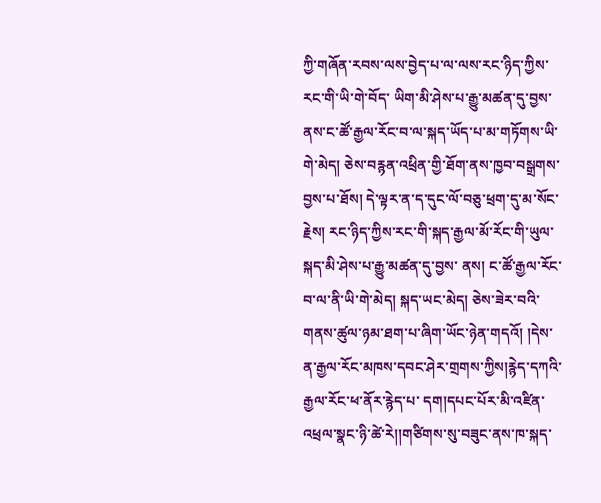ཀྱི་གཞོན་རབས་ལས་བྱེད་པ་ལ་ལས་རང་ཉིད་ཀྱིས་རང་གི་ཡི་གེ་བོད་ ཡིག་མི་ཤེས་པ་རྒྱུ་མཚན་དུ་བྱས་ནས་ང་ཚོ་རྒྱལ་རོང་བ་ལ་སྐད་ཡོད་པ་མ་གཏོགས་ཡི་ གེ་མེད། ཅེས་བརྙན་འཕྲིན་གྱི་ཐོག་ནས་ཁྱབ་བསྒྲགས་བྱས་པ་ཐོས། དེ་ལྟར་ན་ད་དུང་ལོ་བཅུ་ཕྲག་དུ་མ་སོང་རྗེས། རང་ཉིད་ཀྱིས་རང་གི་སྐད་རྒྱལ་མོ་རོང་གི་ཡུལ་སྐད་མི་ཤེས་པ་རྒྱུ་མཚན་དུ་བྱས་ ནས། ང་ཚོ་རྒྱལ་རོང་བ་ལ་ནི་ཡི་གེ་མེད། སྐད་ཡང་མེད། ཅེས་ཟེར་བའི་གནས་ཚུལ་ཉམ་ཐག་པ་ཞིག་ཡོང་ཉེན་གདའོ། །དེས་ན་རྒྱལ་རོང་མཁས་དབང་ཤེར་གྲགས་ཀྱིས།རྙེད་དཀའི་རྒྱལ་རོང་ཕ་ནོར་རྙེད་པ་ དག།དཔང་པོར་མི་འཛིན་འཕྲལ་སྣང་ཉི་ཚེ་རེ།།གཙིགས་སུ་བཟུང་ནས་ཁ་སྐད་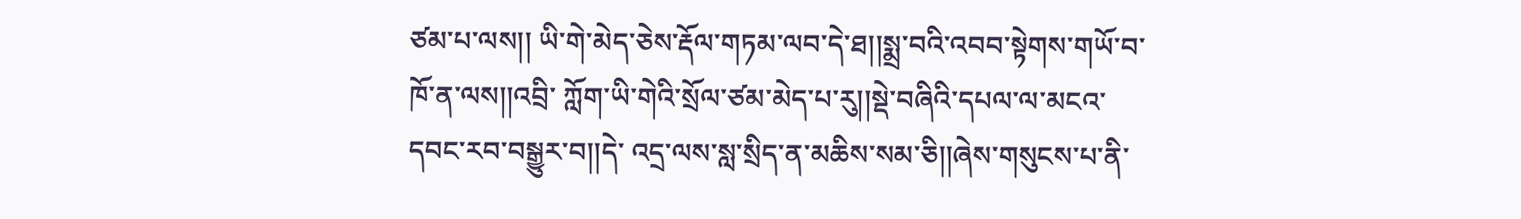ཙམ་པ་ལས།། ཡི་གེ་མེད་ཅེས་རྡོལ་གཏམ་ལབ་དེ་ཐ།།སྨྲ་བའི་འབབ་སྟེགས་གཡོ་བ་ཁོ་ན་ལས།།འབྲི་ ཀློག་ཡི་གེའི་སྲོལ་ཙམ་མེད་པ་རུ།།སྡེ་བཞིའི་དཔལ་ལ་མངའ་དབང་རབ་བསྒྱུར་བ།།དེ་ འདྲ་ལས་སླ་སྲིད་ན་མཆིས་སམ་ཅི།།ཞེས་གསུངས་པ་ནི་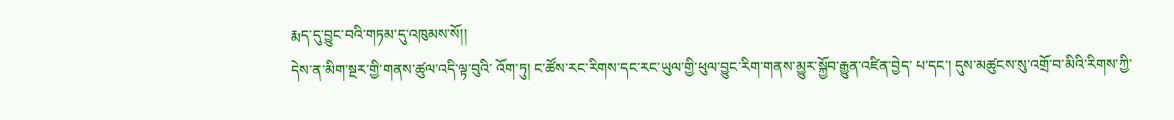རྨད་དུ་བྱུང་བའི་གཏམ་དུ་འཁུམས་སོ།།
དེས་ན་མིག་སྔར་གྱི་གནས་ཚུལ་འདི་ལྟ་བུའི་ འོག་ཏུ། ང་ཚོས་རང་རིགས་དང་རང་ཡུལ་གྱི་ཕུལ་བྱུང་རིག་གནས་མྱུར་སྐྱོབ་རྒྱུན་འཛིན་བྱེད་ པ་དང་། དུས་མཚུངས་སུ་འགྲོ་བ་མིའི་རིགས་ཀྱི་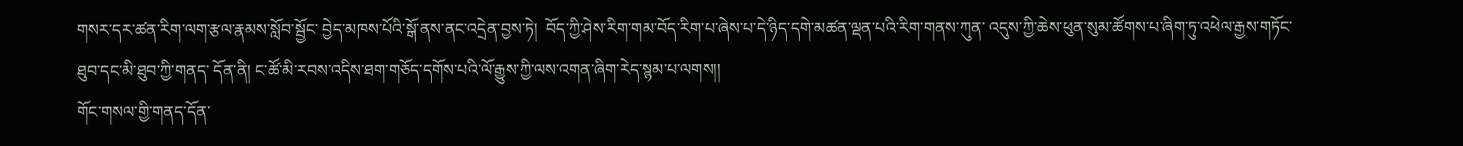གསར་དར་ཚན་རིག་ལག་རྩལ་རྣམས་སློབ་སྦྱོང་ བྱེད་མཁས་པོའི་སྒོ་ནས་ནང་འདྲེན་བྱས་ཏེ།  བོད་ཀྱི་ཤེས་རིག་གམ་བོད་རིག་པ་ཞེས་པ་དེ་ཉིད་དགེ་མཚན་ལྡན་པའི་རིག་གནས་ཀུན་ འདུས་ཀྱི་ཆེས་ཕུན་སུམ་ཚོགས་པ་ཞིག་ཏུ་འཕེལ་རྒྱས་གཏོང་ཐུབ་དང་མི་ཐུབ་ཀྱི་གནད་ དོན་ནི། ང་ཚོ་མི་རབས་འདིས་ཐག་གཅོད་དགོས་པའི་ལོ་རྒྱུས་ཀྱི་ལས་འགན་ཞིག་རེད་སྙམ་པ་ལགས།།
གོང་གསལ་གྱི་གནད་དོན་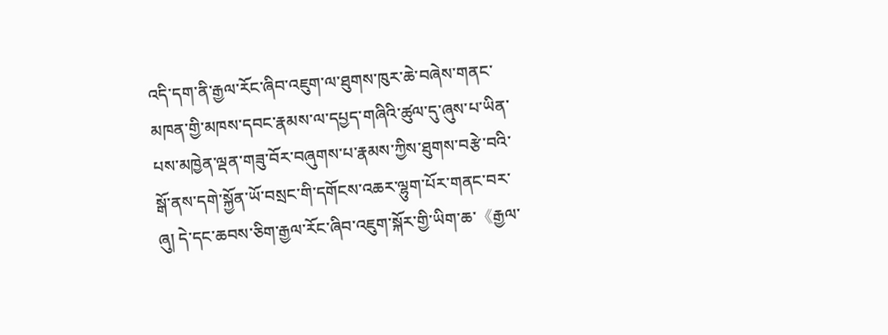འདི་དག་ནི་རྒྱལ་རོང་ཞིབ་འཇུག་ལ་ཐུགས་ཁུར་ཆེ་བཞེས་གནང་མཁན་གྱི་མཁས་དབང་རྣམས་ལ་དཔྱད་གཞིའི་ཚུལ་དུ་ཞུས་པ་ཡིན་པས་མཁྱེན་ལྡན་གཟུ་བོར་བཞུགས་པ་རྣམས་ཀྱིས་ཐུགས་བརྩེ་བའི་སྒོ་ནས་དགེ་སྐྱོན་ཡོ་བསྲང་གི་དགོངས་འཆར་ལྷུག་པོར་གནང་བར་ཞུ། དེ་དང་ཆབས་ཅིག་རྒྱལ་རོང་ཞིབ་འཇུག་སྐོར་གྱི་ཡིག་ཆ་《རྒྱལ་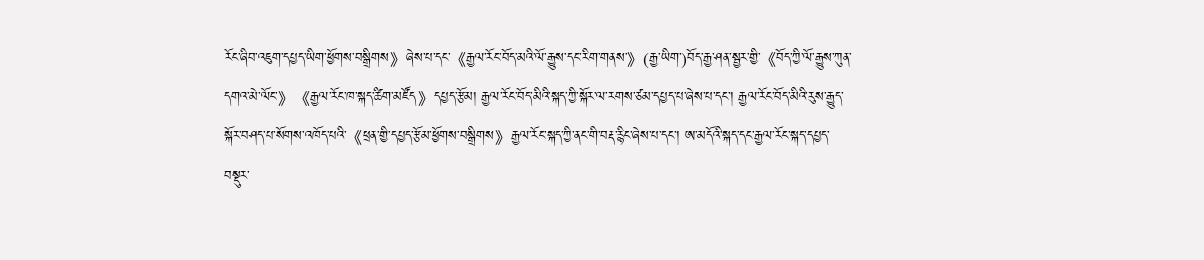རོང་ཞིབ་འཇུག་དཔྱད་ཡིག་ཕྱོགས་བསྒྲིགས》ཞེས་པ་དང་《རྒྱལ་རོང་བོད་མའི་ལོ་རྒྱུས་དང་རིག་གནས་》(རྒྱ་ཡིག་)བོད་རྒྱ་ཤན་སྦྱར་གྱི་《བོད་ཀྱི་ལོ་རྒྱུས་ཀུན་དགའ་མེ་ལོང་》《རྒྱལ་རོང་ཁ་སྐད་ཚིག་མཛོད》དཔྱད་རྩོམ། རྒྱལ་རོང་བོད་མིའི་སྐད་ཀྱི་སྐོར་ལ་རགས་ཙམ་དཔྱད་པ་ཞེས་པ་དང་། རྒྱལ་རོང་བོད་མིའི་རུས་རྒྱུད་སྐོར་བཤད་པ་སོགས་འཁོད་པའི་《ཕྲན་གྱི་དཔྱད་རྩོམ་ཕྱོགས་བསྒྲིགས》རྒྱལ་རོང་སྐད་ཀྱི་ནང་གི་བརྡ་རྙིང་ཞེས་པ་དང་། ཨ་མདོའི་སྐད་དང་རྒྱལ་རོང་སྐད་དཔྱད་བསྡུར་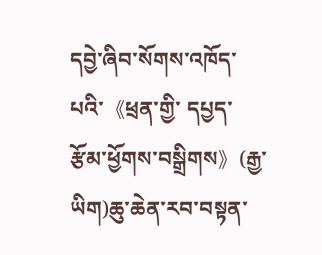དབྱེ་ཞིབ་སོགས་འཁོད་པའི་《ཕྲན་གྱི་ དཔྱད་རྩོམ་ཕྱོགས་བསྒྲིགས》(རྒྱ་ཡིག)ཆུ་ཆེན་རབ་བསྟན་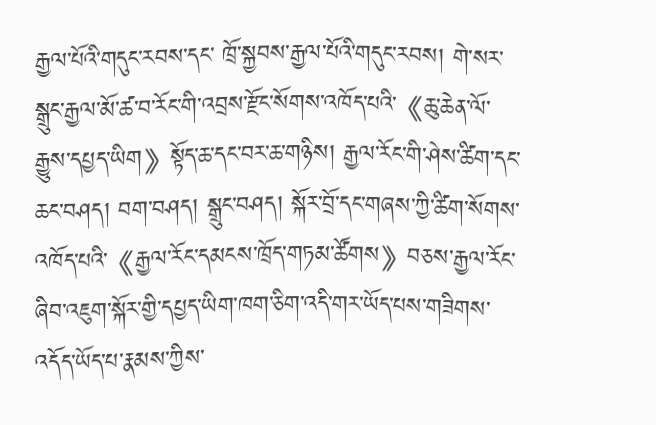རྒྱལ་པོའི་གདུང་རབས་དང་ ཁྲོ་སྐྱབས་རྒྱལ་པོའི་གདུང་རབས། གེ་སར་སྒྲུང་རྒྱལ་མོ་ཚ་བ་རོང་གི་འབྲས་རྫོང་སོགས་འཁོད་པའི་《ཆུ་ཆེན་ལོ་རྒྱུས་དཔྱད་ཡིག》སྟོད་ཆ་དང་བར་ཆ་གཉིས། རྒྱལ་རོང་གི་ཤེས་ཚིག་དང་ཆང་བཤད། བག་བཤད། སྒྲུང་བཤད། སྐོར་བྲོ་དང་གཞས་ཀྱི་ཚིག་སོགས་འཁོད་པའི་《རྒྱལ་རོང་དམངས་ཁྲོད་གཏམ་ཚོགས》བཅས་རྒྱལ་རོང་ཞིབ་འཇུག་སྐོར་གྱི་དཔྱད་ཡིག་ཁག་ཅིག་འདི་གར་ཡོད་པས་གཟིགས་འདོད་ཡོད་པ་རྣམས་ཀྱིས་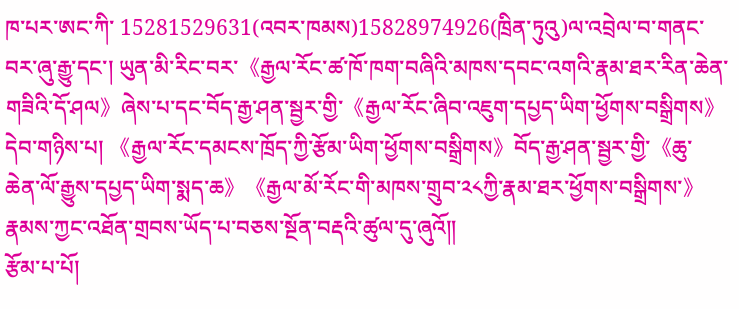ཁ་པར་ཨང་ཀི་ 15281529631(འབར་ཁམས)15828974926(ཁྲིན་ཏུའུ)ལ་འབྲེལ་བ་གནང་བར་ཞུ་རྒྱུ་དང་། ཡུན་མི་རིང་བར་《རྒྱལ་རོང་ཚ་ཁོ་ཁག་བཞིའི་མཁས་དབང་འགའི་རྣམ་ཐར་རིན་ཆེན་གཟིའི་དོ་ཤལ》ཞེས་པ་དང་བོད་རྒྱ་ཤན་སྦྱར་གྱི་《རྒྱལ་རོང་ཞིབ་འཇུག་དཔྱད་ཡིག་ཕྱོགས་བསྒྲིགས》དེབ་གཉིས་པ། 《རྒྱལ་རོང་དམངས་ཁྲོད་ཀྱི་རྩོམ་ཡིག་ཕྱོགས་བསྒྲིགས》བོད་རྒྱ་ཤན་སྦྱར་གྱི་《ཆུ་ ཆེན་ལོ་རྒྱུས་དཔྱད་ཡིག་སྨད་ཆ》《རྒྱལ་མོ་རོང་གི་མཁས་གྲུབ་༢༨ཀྱི་རྣམ་ཐར་ཕྱོགས་བསྒྲིགས་》རྣམས་ཀྱང་འཐོན་གྲབས་ཡོད་པ་བཅས་སྔོན་བརྡའི་ཚུལ་དུ་ཞུའོ༎
རྩོམ་པ་པོ།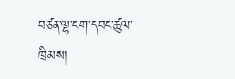བཙན་ལྷ་ངག་དབང་ཚུལ་ཁྲིམས།